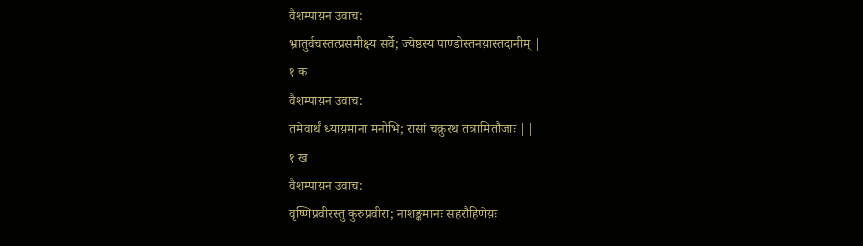वैशम्पाय़न उवाच:
भ्रातुर्वचस्तत्प्रसमीक्ष्य सर्वे; ज्येष्ठस्य पाण्डोस्तनय़ास्तदानीम् |
१ क
वैशम्पाय़न उवाच:
तमेवार्थं ध्याय़माना मनोभि; रासां चक्रुरथ तत्रामितौजाः ||
१ ख
वैशम्पाय़न उवाच:
वृष्णिप्रवीरस्तु कुरुप्रवीरा; नाशङ्कमानः सहरौहिणेय़ः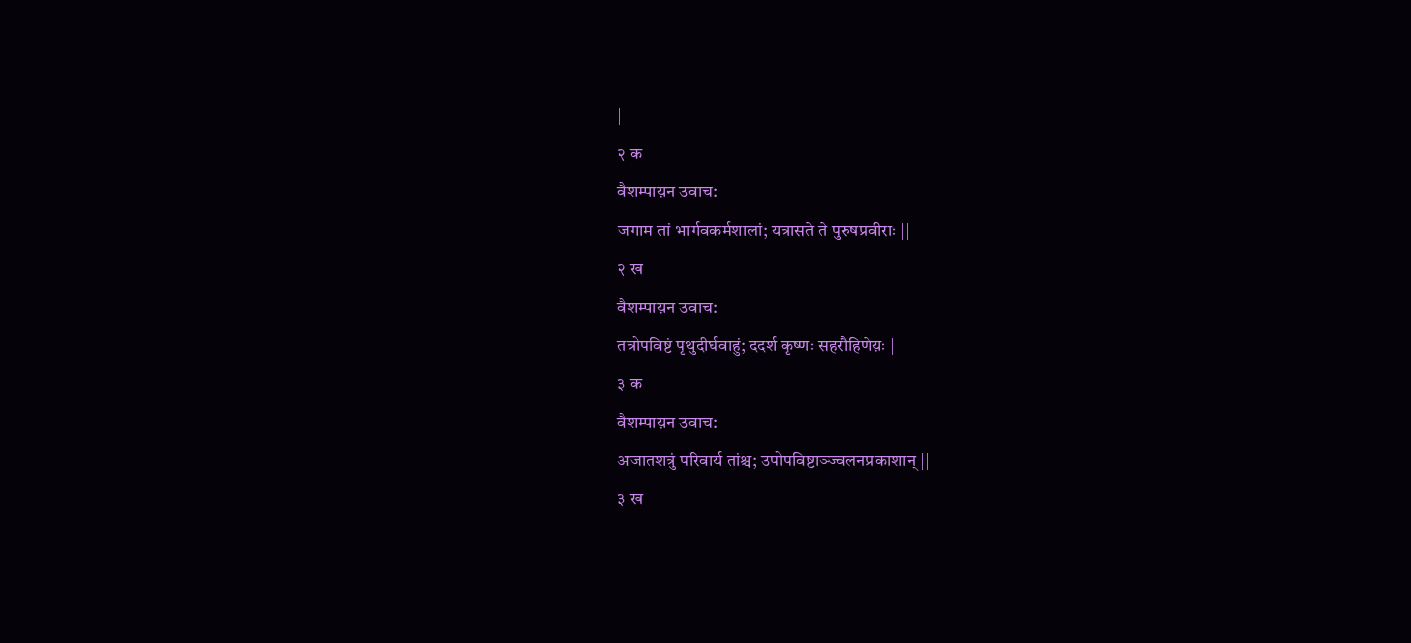|
२ क
वैशम्पाय़न उवाच:
जगाम तां भार्गवकर्मशालां; यत्रासते ते पुरुषप्रवीराः ||
२ ख
वैशम्पाय़न उवाच:
तत्रोपविष्टं पृथुदीर्घवाहुं; ददर्श कृष्णः सहरौहिणेय़ः |
३ क
वैशम्पाय़न उवाच:
अजातशत्रुं परिवार्य तांश्च; उपोपविष्टाञ्ज्वलनप्रकाशान् ||
३ ख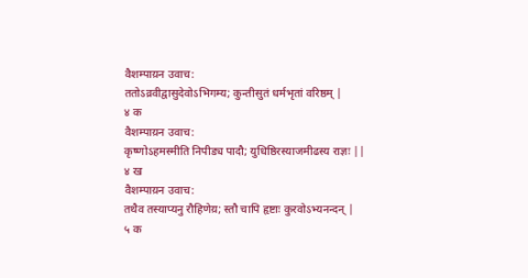वैशम्पाय़न उवाच:
ततोऽव्रवीद्वासुदेवोऽभिगम्य; कुन्तीसुतं धर्मभृतां वरिष्ठम् |
४ क
वैशम्पाय़न उवाच:
कृष्णोऽहमस्मीति निपीड्य पादौ; युधिष्ठिरस्याजमीढस्य राज्ञः ||
४ ख
वैशम्पाय़न उवाच:
तथैव तस्याप्यनु रौहिणेय़; स्तौ चापि हृष्टाः कुरवोऽभ्यनन्दन् |
५ क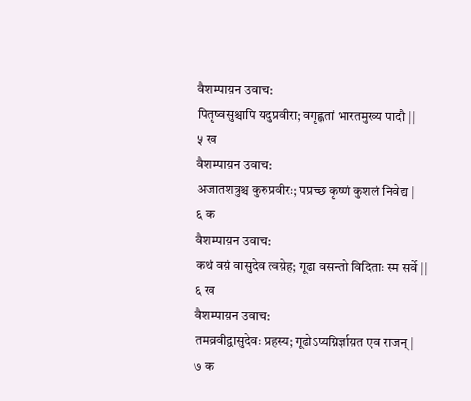वैशम्पाय़न उवाच:
पितृष्वसुश्चापि यदुप्रवीरा; वगृह्णतां भारतमुख्य पादौ ||
५ ख
वैशम्पाय़न उवाच:
अजातशत्रुश्च कुरुप्रवीरः; पप्रच्छ कृष्णं कुशलं निवेद्य |
६ क
वैशम्पाय़न उवाच:
कथं वय़ं वासुदेव त्वय़ेह; गूढा वसन्तो विदिताः स्म सर्वे ||
६ ख
वैशम्पाय़न उवाच:
तमव्रवीद्वासुदेवः प्रहस्य; गूढोऽप्यग्निर्ज्ञाय़त एव राजन् |
७ क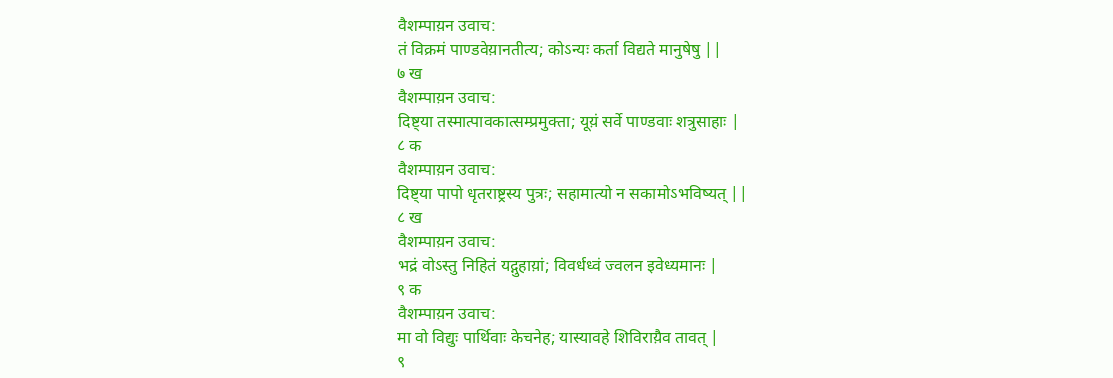वैशम्पाय़न उवाच:
तं विक्रमं पाण्डवेय़ानतीत्य; कोऽन्यः कर्ता विद्यते मानुषेषु ||
७ ख
वैशम्पाय़न उवाच:
दिष्ट्या तस्मात्पावकात्सम्प्रमुक्ता; यूय़ं सर्वे पाण्डवाः शत्रुसाहाः |
८ क
वैशम्पाय़न उवाच:
दिष्ट्या पापो धृतराष्ट्रस्य पुत्रः; सहामात्यो न सकामोऽभविष्यत् ||
८ ख
वैशम्पाय़न उवाच:
भद्रं वोऽस्तु निहितं यद्गुहाय़ां; विवर्धध्वं ज्वलन इवेध्यमानः |
९ क
वैशम्पाय़न उवाच:
मा वो विद्युः पार्थिवाः केचनेह; यास्यावहे शिविराय़ैव तावत् |
९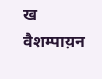ख
वैशम्पाय़न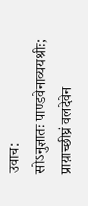उवाच:
सोऽनुज्ञातः पाण्डवेनाव्ययश्रीः; प्राय़ाच्छीघ्रं वलदेवेन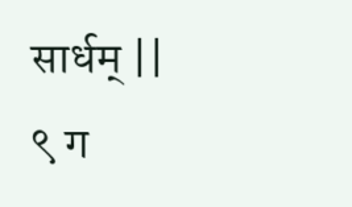सार्धम् ||
९ ग